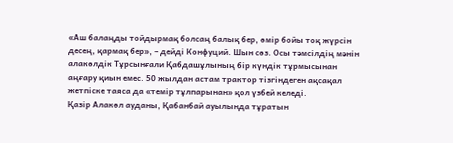«Аш балаңды тойдырмақ болсаң балық бер, өмір бойы тоқ жүрсін десең, қармақ бер», – дейді Конфуций. Шын сөз. Осы тәмсілдің мәнін алакөлдік Тұрсынғали Қабдашұлының бір күндік тұрмысынан аңғару қиын емес. 50 жылдан астам трактор тізгіндеген ақсақал жетпіске таяса да «темір тұлпарынан» қол үзбей келеді.
Қазір Алакөл ауданы, Қабанбай ауылында тұратын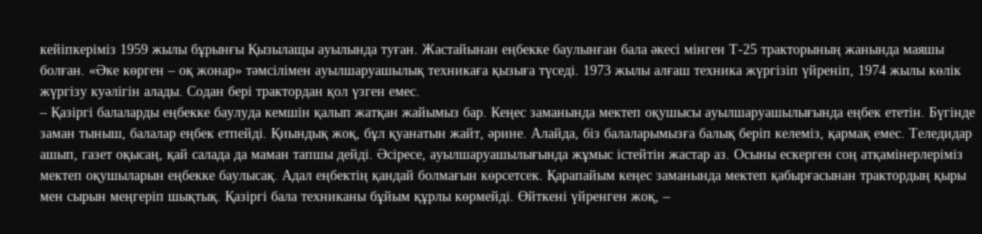кейіпкеріміз 1959 жылы бұрынғы Қызылащы ауылында туған. Жастайынан еңбекке баулынған бала әкесі мінген Т-25 тракторының жанында маяшы болған. «Әке көрген – оқ жонар» тәмсілімен ауылшаруашылық техникаға қызыға түседі. 1973 жылы алғаш техника жүргізіп үйреніп, 1974 жылы көлік жүргізу куәлігін алады. Содан бері трактордан қол үзген емес.
– Қазіргі балаларды еңбекке баулуда кемшін қалып жатқан жайымыз бар. Кеңес заманында мектеп оқушысы ауылшаруашылығында еңбек ететін. Бүгінде заман тыныш, балалар еңбек етпейді. Қиындық жоқ, бұл қуанатын жайт, әрине. Алайда, біз балаларымызға балық беріп келеміз, қармақ емес. Теледидар ашып, газет оқысаң, қай салада да маман тапшы дейді. Әсіресе, ауылшаруашылығында жұмыс істейтін жастар аз. Осыны ескерген соң атқамінерлеріміз мектеп оқушыларын еңбекке баулысақ. Адал еңбектің қандай болмағын көрсетсек. Қарапайым кеңес заманында мектеп қабырғасынан трактордың қыры мен сырын меңгеріп шықтық. Қазіргі бала техниканы бұйым құрлы көрмейді. Өйткені үйренген жоқ, –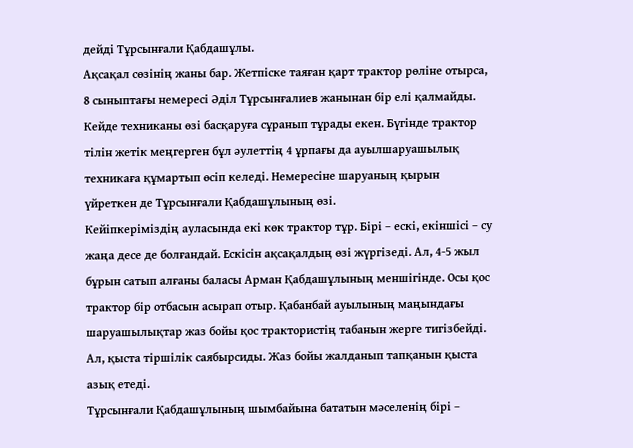дейді Тұрсынғали Қабдашұлы.
Ақсақал сөзінің жаны бар. Жетпіске таяған қарт трактор рөліне отырса, 8 сыныптағы немересі Әділ Тұрсынғалиев жанынан бір елі қалмайды. Кейде техниканы өзі басқаруға сұранып тұрады екен. Бүгінде трактор тілін жетік меңгерген бұл әулеттің 4 ұрпағы да ауылшаруашылық техникаға құмартып өсіп келеді. Немересіне шаруаның қырын үйреткен де Тұрсынғали Қабдашұлының өзі.
Кейіпкеріміздің ауласында екі көк трактор тұр. Бірі – ескі, екіншісі – су жаңа десе де болғандай. Ескісін ақсақалдың өзі жүргізеді. Ал, 4-5 жыл бұрын сатып алғаны баласы Арман Қабдашұлының меншігінде. Осы қос трактор бір отбасын асырап отыр. Қабанбай ауылының маңындағы шаруашылықтар жаз бойы қос трактористің табанын жерге тигізбейді. Ал, қыста тіршілік саябырсиды. Жаз бойы жалданып тапқанын қыста азық етеді.
Тұрсынғали Қабдашұлының шымбайына бататын мәселенің бірі –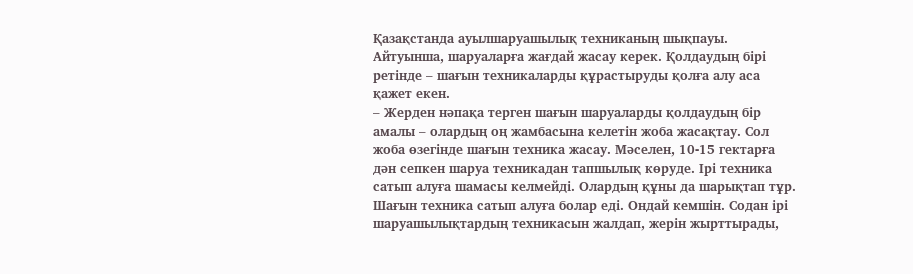Қазақстанда ауылшаруашылық техниканың шықпауы. Айтуынша, шаруаларға жағдай жасау керек. Қолдаудың бірі ретінде – шағын техникаларды құрастыруды қолға алу аса қажет екен.
– Жерден нәпақа терген шағын шаруаларды қолдаудың бір амалы – олардың оң жамбасына келетін жоба жасақтау. Сол жоба өзегінде шағын техника жасау. Мәселен, 10-15 гектарға дән сепкен шаруа техникадан тапшылық көруде. Ірі техника сатып алуға шамасы келмейді. Олардың құны да шарықтап тұр. Шағын техника сатып алуға болар еді. Ондай кемшін. Содан ірі шаруашылықтардың техникасын жалдап, жерін жырттырады,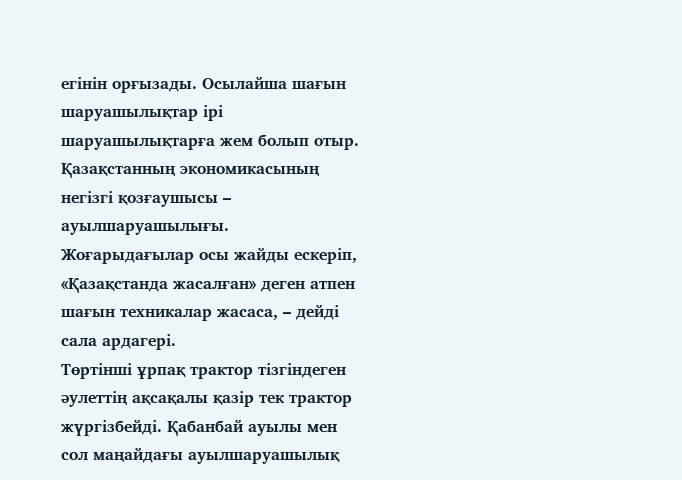егінін орғызады. Осылайша шағын шаруашылықтар ірі шаруашылықтарға жем болып отыр. Қазақстанның экономикасының негізгі қозғаушысы – ауылшаруашылығы. Жоғарыдағылар осы жайды ескеріп, «Қазақстанда жасалған» деген атпен шағын техникалар жасаса, – дейді сала ардагері.
Төртінші ұрпақ трактор тізгіндеген әулеттің ақсақалы қазір тек трактор жүргізбейді. Қабанбай ауылы мен сол маңайдағы ауылшаруашылық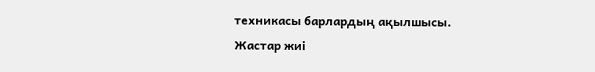техникасы барлардың ақылшысы. Жастар жиі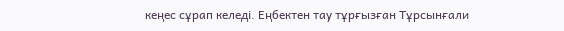кеңес сұрап келеді. Еңбектен тау тұрғызған Тұрсынғали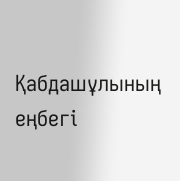Қабдашұлының еңбегі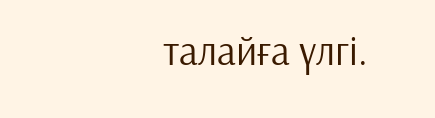талайға үлгі.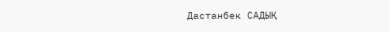Дастанбек САДЫҚ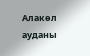Алакөл ауданы